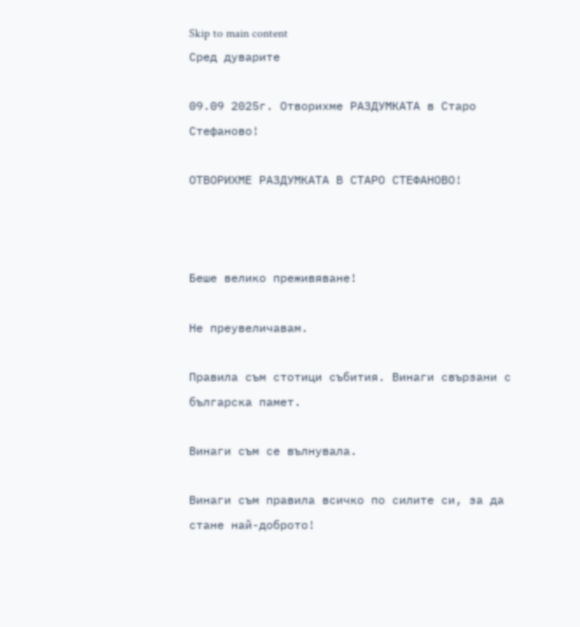Skip to main content
Сред дуварите

09.09 2025г. Отворихме РАЗДУМКАТА в Старо Стефаново!

ОТВОРИХМЕ РАЗДУМКАТА В СТАРО СТЕФАНОВО!



Беше велико преживяване!

Не преувеличавам.

Правила съм стотици събития. Винаги свързани с българска памет.

Винаги съм се вълнувала.

Винаги съм правила всичко по силите си, за да стане най-доброто!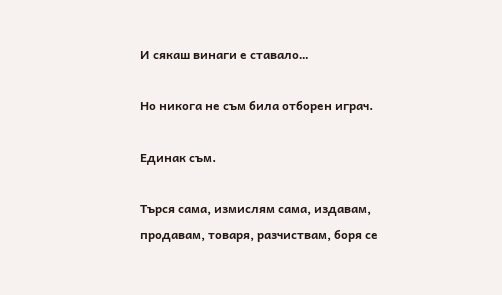И сякаш винаги е ставало…

Но никога не съм била отборен играч.

Единак съм.

Търся сама, измислям сама, издавам, продавам, товаря, разчиствам, боря се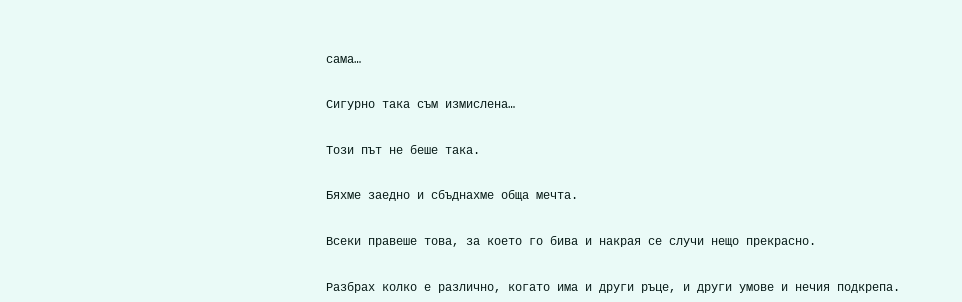сама…

Сигурно така съм измислена…

Този път не беше така.

Бяхме заедно и сбъднахме обща мечта.

Всеки правеше това, за което го бива и накрая се случи нещо прекрасно.

Разбрах колко е различно, когато има и други ръце, и други умове и нечия подкрепа.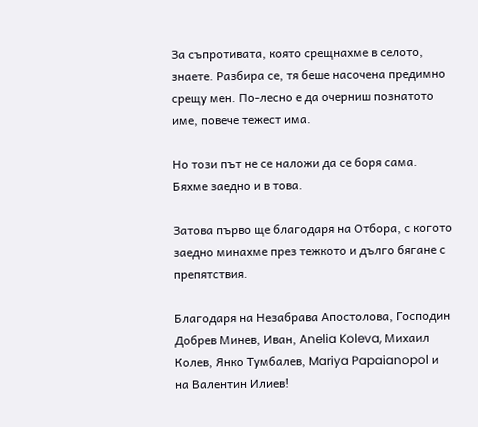За съпротивата, която срещнахме в селото, знаете. Разбира се, тя беше насочена предимно срещу мен. По-лесно е да очерниш познатото име, повече тежест има.

Но този път не се наложи да се боря сама. Бяхме заедно и в това.

Затова първо ще благодаря на Отбора, с когото заедно минахме през тежкото и дълго бягане с препятствия.

Благодаря на Незабрава Апостолова, Господин Добрев Минев, Иван, Anelia Koleva, Михаил Колев, Янко Тумбалев, Mariya Papaianopol и на Валентин Илиев!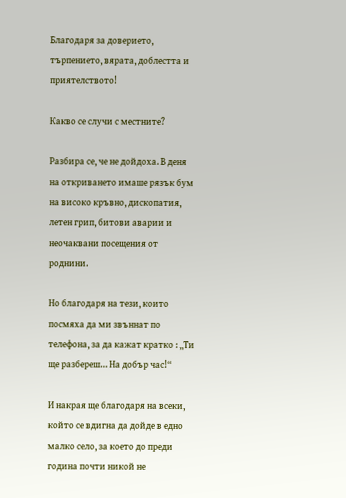Благодаря за доверието, търпението, вярата, доблестта и приятелството!

Какво се случи с местните?

Разбира се, че не дойдоха. В деня на откриването имаше рязък бум на високо кръвно, дископатия, летен грип, битови аварии и неочаквани посещения от роднини.

Но благодаря на тези, които посмяха да ми звъннат по телефона, за да кажат кратко : „Ти ще разбереш… На добър час!“

И накрая ще благодаря на всеки, който се вдигна да дойде в едно малко село, за което до преди година почти никой не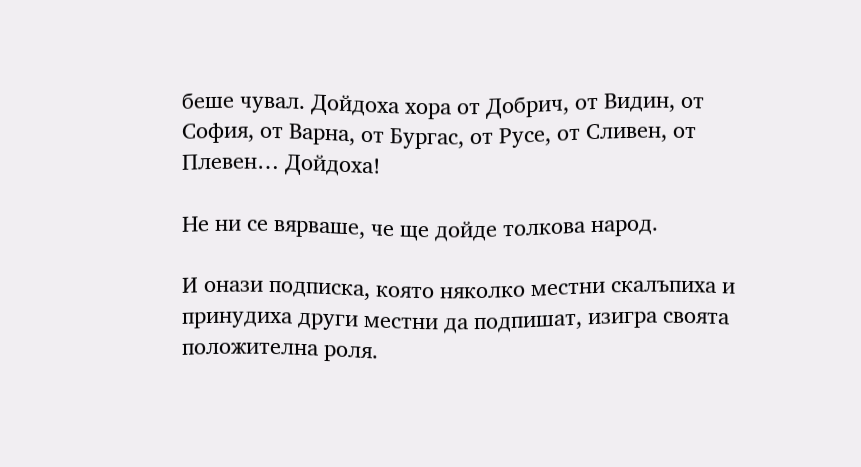беше чувал. Дойдоха хора от Добрич, от Видин, от София, от Варна, от Бургас, от Русе, от Сливен, от Плевен… Дойдоха!

Не ни се вярваше, че ще дойде толкова народ.

И онази подписка, която няколко местни скалъпиха и принудиха други местни да подпишат, изигра своята положителна роля.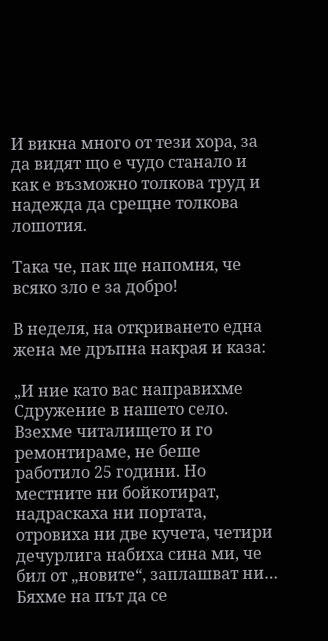И викна много от тези хора, за да видят що е чудо станало и как е възможно толкова труд и надежда да срещне толкова лошотия.

Така че, пак ще напомня, че всяко зло е за добро!

В неделя, на откриването една жена ме дръпна накрая и каза:

„И ние като вас направихме Сдружение в нашето село. Взехме читалището и го ремонтираме, не беше работило 25 години. Но местните ни бойкотират, надраскаха ни портата, отровиха ни две кучета, четири дечурлига набиха сина ми, че бил от „новите“, заплашват ни… Бяхме на път да се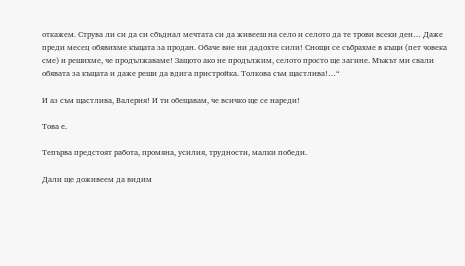откажем. Струва ли си да си сбъднал мечтата си да живееш на село и селото да те трови всеки ден… Даже преди месец обявихме къщата за продан. Обаче вие ни дадохте сили! Снощи се събрахме в къщи (пет човека сме) и решихме, че продължаваме! Защото ако не продължим, селото просто ще загине. Мъжът ми свали обявата за къщата и даже реши да вдига пристройка. Толкова съм щастлива!…“

И аз съм щастлива, Валерия! И ти обещавам, че всичко ще се нареди!

Това е.

Тепърва предстоят работа, промяна, усилия, трудности, малки победи.

Дали ще доживеем да видим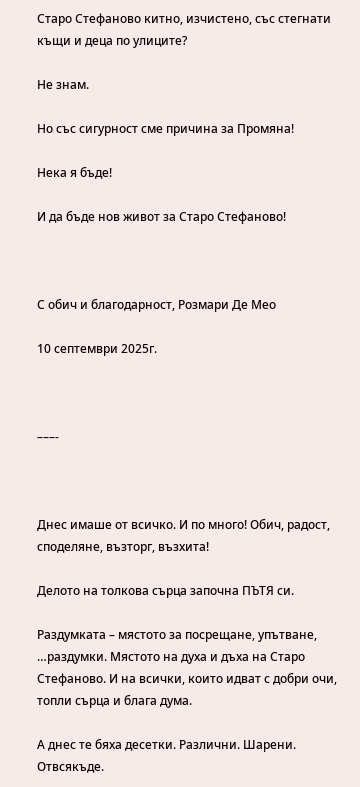Старо Стефаново китно, изчистено, със стегнати къщи и деца по улиците?

Не знам.

Но със сигурност сме причина за Промяна!

Нека я бъде!

И да бъде нов живот за Старо Стефаново!



С обич и благодарност, Розмари Де Мео

10 септември 2025г.



–––-



Днес имаше от всичко. И по много! Обич, радост, споделяне, възторг, възхита!

Делото на толкова сърца започна ПЪТЯ си.

Раздумката – мястото за посрещане, упътване, …раздумки. Мястото на духа и дъха на Старо Стефаново. И на всички, които идват с добри очи, топли сърца и блага дума.

А днес те бяха десетки. Различни. Шарени. Отвсякъде.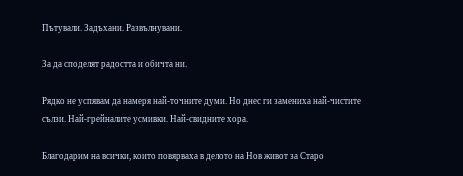Пътували. Задъхани. Развълнувани.

За да споделят радостта и обичта ни.

Рядко не успявам да намеря най-точните думи. Но днес ги замениха най-чистите сълзи. Най-грейналите усмивки. Най-свидните хора.

Благодарим на всички, които повярваха в делото на Нов живот за Старо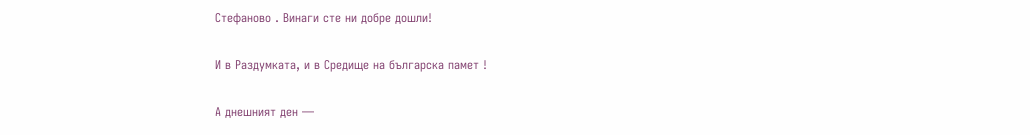Стефаново . Винаги сте ни добре дошли!

И в Раздумката, и в Средище на българска памет !

А днешният ден —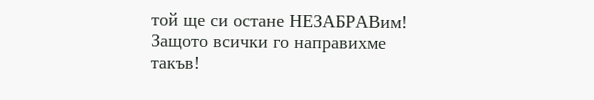той ще си остане НЕЗАБРАВим! Защото всички го направихме такъв!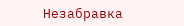Незабравка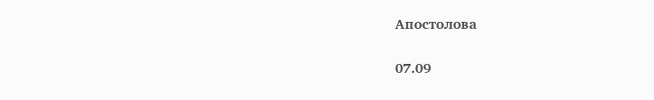Апостолова

07.09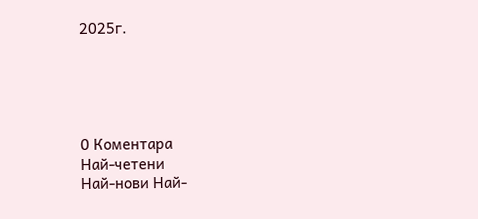2025г.





0 Коментара
Най-четени
Най-нови Най-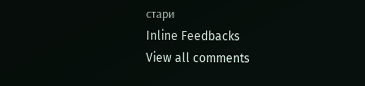стари
Inline Feedbacks
View all comments